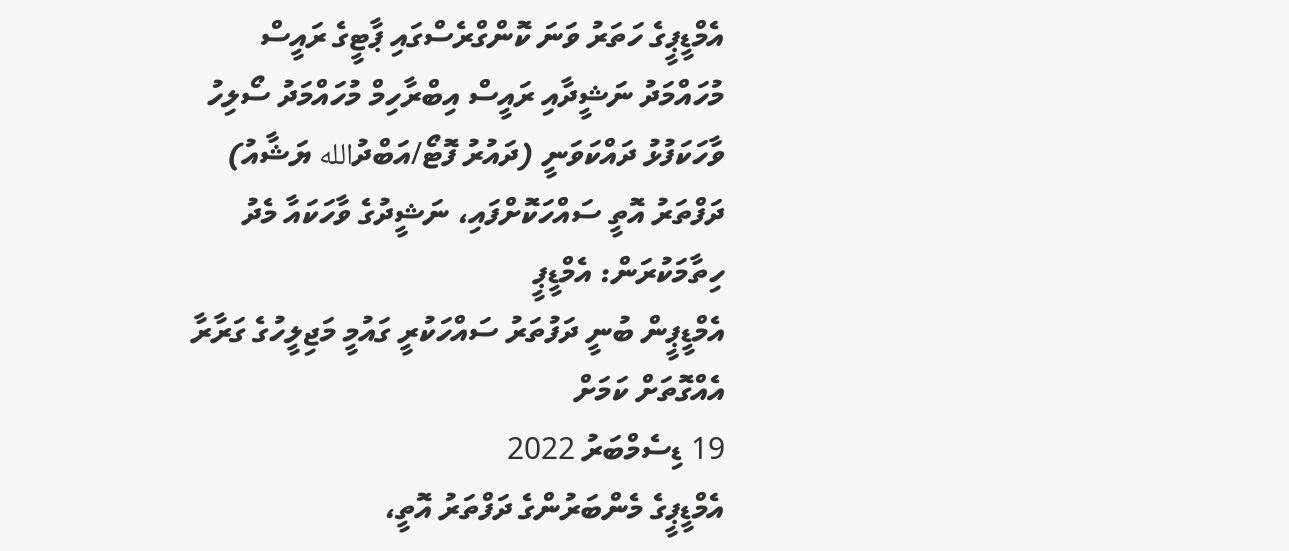އެމްޑީޕީގެ ހަތަރު ވަނަ ކޮންގްރެސްގައި ޕާޓީގެ ރައީސް މުހައްމަދު ނަޝީދާއި ރައީސް އިބްރާހިމް މުހައްމަދު ސޯލިހު ވާހަކަފުޅު ދައްކަވަނީ (ދައުރު ފޮޓޯ/އަބްދުالله ޔަޝާއު)
ދަފްތަރު އޮތީ ސައްހަކޮށްފައި، ނަޝީދުގެ ވާހަކައާ މެދު ހިތާމަކުރަން: އެމްޑީޕީ
އެމްޑީޕީން ބުނީ ދަފުތަރު ސައްހަކުރީ ގައުމީ މަޖިލީހުގެ ގަރާރާ އެއްގޮތަށް ކަމަށް
19 ޑިސެމްބަރު 2022
އެމްޑީޕީގެ މެންބަރުންގެ ދަފްތަރު އޮތީ،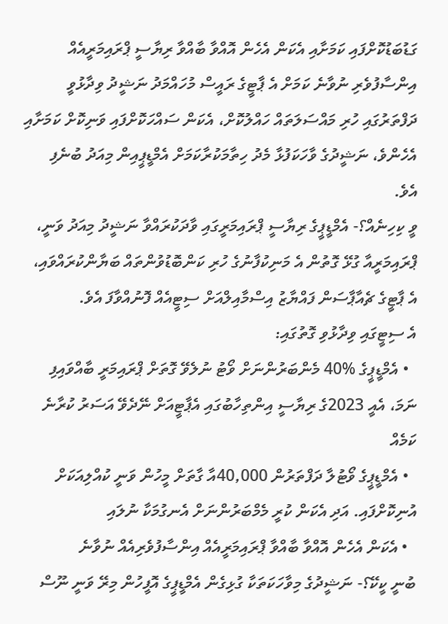ގަޑުބަޑުކޮށްފައި ކަމަށާއި އެކަން އެހެން އޮއްވާ ބާއްވާ ރިޔާސީ ޕްރައިމަރީއެއް އިންސާފުވެރި ނުވާނެ ކަމަށް އެ ޕާޓީގެ ރައީސް މުހައްމަދު ނަޝީދު ވިދާޅުވީ ދަފްތަރުގައި ހުރި މައްސަލަތައް ހައްލުކޮށް، އެކަން ސައްހަކޮށްފައި ވަނިކޮށް ކަމަށާއި އެހެންވެ، ނަޝީދުގެ ވާހަކަފުޅާ މެދު ހިތާމަކުރާކަމަށް އެމްޑީޕީއިން މިއަދު ބުނެފި އެވެ.
ވީ ކިހިނެއް؟- އެމްޑީޕީގެ ރިޔާސީ ޕްރައިމަރީގައި ވާދަކުރައްވާ ނަޝީދު މިއަދު ވަނީ، ޕްރައިމަރީއާ ގުޅޭ ގޮތުން އެ މަނިކުފާނުގެ ހުރި ކަންބޮޑުވުންތައް ބަޔާންކުރައްވައި، އެ ޕާޓީގެ ޗެއާޕާސަން ފައްޔާޒު އިސްމާއިލްއަށް ސިޓީއެއް ފޮނުއްވާފަ އެވެ.
އެ ސިޓީގައި ވިދާޅުވި ގޮތުގައި:
  • އެމްޑީޕީގެ %40 މެންބަރުންނަށް ވޯޓު ނުލެވޭ ގޮތަށް ޕްރައިމަރީ ބާއްވައިފި ނަމަ، އެއީ 2023ގެ ރިޔާސީ އިންތިހާބުގައި އެޕާޓީއަށް ނޭދެވޭ އަސަރު ކުރާނެ ކަމެއް
  • އެމްޑީޕީގެ ވޯޓުލާ ދަފްތަރުން 40,000އާ ގާތަށް މީހުން ވަނީ ކުއްލިއަކަށް އުނިކޮށްފައި. އަދި އެކަން ކުރީ މެމްބަރުންނަށް އެނގުމަކާ ނުލައި
  • އެކަން އެހެން އޮއްވާ ބާއްވާ ޕްރައިމަރީއެއް އިންސާފުވެރިއެއް ނުވާނެ
ބުނީ ކީކޭ؟- ނަޝީދުގެ މިވާހަކަތަކާ ގުޅިގެން އެމްޑީޕީގެ އޮފީހުން މިރޭ ވަނީ ނޫސް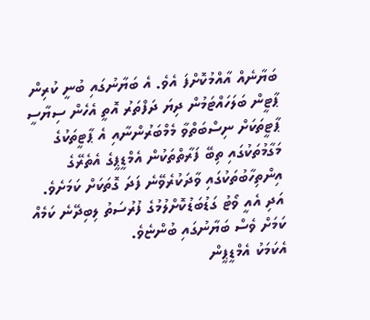ބަޔާނެއް އާއްމުކޮށްފަ އެވެ. އެ ބަޔާނުގައި ބުނީ ކުރިން ޕާޓީން ބަލަހައްޓަމުން ދިޔަ ދަފްތަރު އޮތީ އެހެން ސިޔާސީ ޕާޓީތަކަށް ނިސްބަތްވާ މެމްބަރުންނާއި އެ ޕާޓީތަކުގެ މަގާމުތަކުގައި ތިބޭ ފަރާތްތަކުން އެމްޑީޕީގެ އެތެރޭގެ އިންތިހާބުތަކުގައި ވާދަކުރެވޭނެ ފަދަ ގޮތަކަށް ކަމަށެވެ. އަދި އެއީ ވޯޓު ގަޑުބަޑުކޮށްލުމުގެ ފުރުސަތު ލިބިދޭނެ ކަމެއް ކަމަށް ވެސް ބަޔާނުގައި ބުންޏެވެ.
އެކަމަކު އެމްޑީޕީން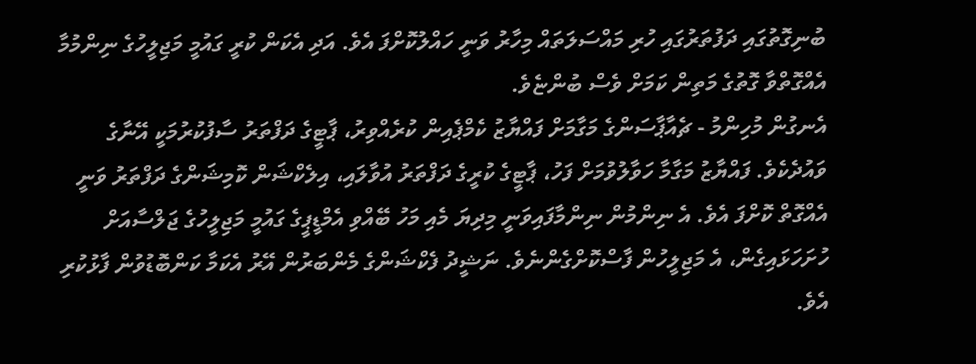ބުނިގޮތުގައި ދަފުތަރުގައި ހުރި މައްސަލަތައް މިހާރު ވަނީ ހައްލުކޮށްފަ އެވެ. އަދި އެކަން ކުރީ ގައުމީ މަޖިލީހުގެ ނިންމުމާ އެއްގޮތްވާ ގޮތުގެ މަތިން ކަމަށް ވެސް ބުންޏެވެ.
އެނގުން މުހިންމު - ޗެއާޕާސަންގެ މަގާމަށް ފައްޔާޒު ކެމްޕެއިން ކުރެއްވިރު، ޕާޓީގެ ދަފްތަރު ސާފުކުރުމަކީ އޭނާގެ ވައުދެކެވެ. ފައްޔާޒު މަގާމާ ހަވާލުވުމަށް ފަހު، ޕާޓީގެ ކުރީގެ ދަފްތަރު އުވާލައި، އިލެކްޝަން ކޮމިޝަންގެ ދަފްތަރު ވަނީ އެއްގޮތް ކޮށްފަ އެވެ. އެ ނިންމުން ނިންމާފައިވަނީ މިދިޔަ މެއި މަހު ބޭއްވި އެމްޑީޕީގެ ގައުމީ މަޖިލީހުގެ ޖަލްސާއަށް ހުށަހަޅައިގެން، އެ މަޖިލީހުން ފާސްކޮށްގެންނެވެ. ނަޝީދު ފެކްޝަންގެ މެންބަރުން އޭރު އެކަމާ ކަންބޮޑުވުން ފާޅުކުރި އެވެ.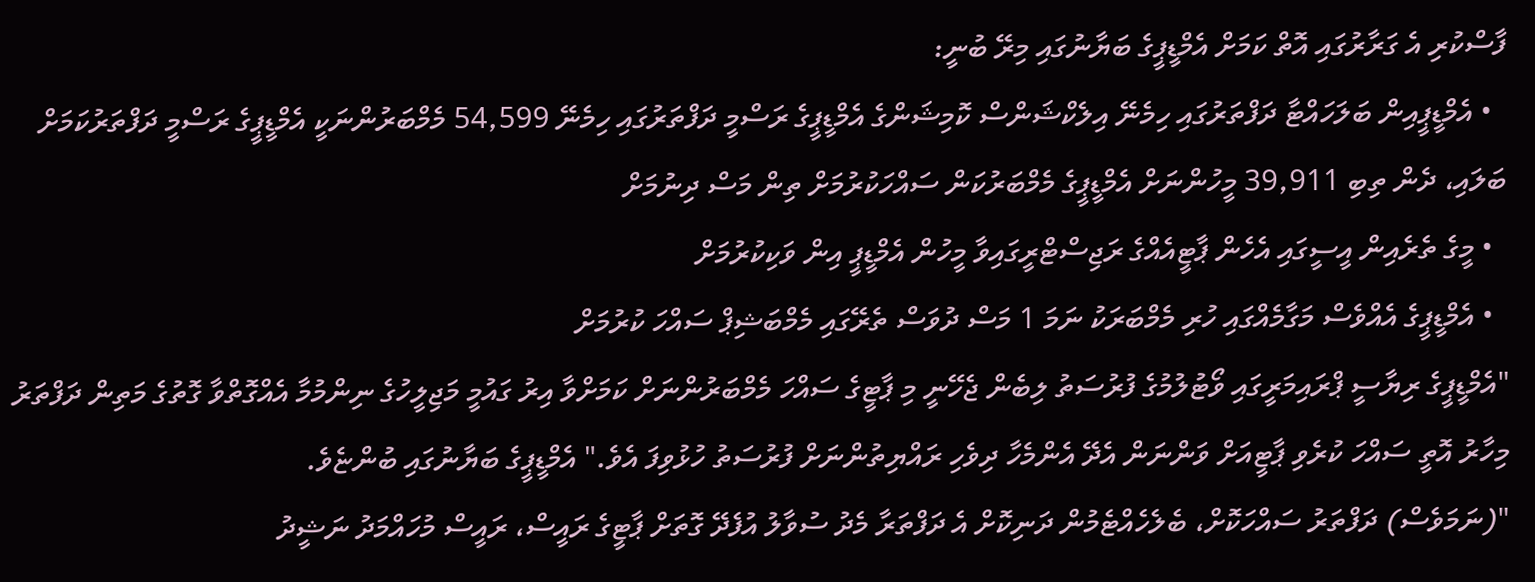ފާސްކުރި އެ ގަރާރުގައި އޮތް ކަމަށް އެމްޑީޕީގެ ބަޔާނުގައި މިރޭ ބުނީ:
  • އެމްޑީޕީއިން ބަލަހައްޓާ ދަފްތަރުގައި ހިމެނޭ އިލެކްޝަންސް ކޮމިޝަންގެ އެމްޑީޕީގެ ރަސްމީ ދަފްތަރުގައި ހިމެނޭ 54,599 މެމްބަރުންނަކީ އެމްޑީޕީގެ ރަސްމީ ދަފްތަރުކަމަށް ބަލައި، ދެން ތިބި 39,911 މީހުންނަށް އެމްޑީޕީގެ މެމްބަރުކަން ސައްހަކުރުމަށް ތިން މަސް ދިނުމަށް
  • މީގެ ތެރެއިން އީސީގައި އެހެން ޕާޓީއެއްގެ ރަޖިސްޓްރީގައިވާ މީހުން އެމްޑީޕީ އިން ވަކިކުރުމަށް
  • އެމްޑީޕީގެ އެއްވެސް މަގާމެއްގައި ހުރި މެމްބަރަކު ނަމަ 1 މަސް ދުވަސް ތެރޭގައި މެމްބަޝިޕް ސައްހަ ކުރުމަށް
"އެމްޑީޕީގެ ރިޔާސީ ޕްރައިމަރީގައި ވޯޓުލުމުގެ ފުރުސަތު ލިބެން ޖެހޭނީ މި ޕާޓީގެ ސައްހަ މެމްބަރުންނަށް ކަމަށްވާ އިރު ގައުމީ މަޖިލީހުގެ ނިންމުމާ އެއްގޮތްވާ ގޮތުގެ މަތިން ދަފްތަރު މިހާރު އޮތީ ސައްހަ ކުރެވި ޕާޓީއަށް ވަންނަން އެދޭ އެންމެހާ ދިވެހި ރައްޔިތުންނަށް ފުރުސަތު ހުޅުވިފަ އެވެ." އެމްޑީޕީގެ ބަޔާނުގައި ބުންޏެވެ.
"(ނަމަވެސް) ދަފްތަރު ސައްހަކޮށް، ބެލެހެއްޓެމުން ދަނިކޮށް އެ ދަފްތަރާ މެދު ސުވާލު އުފެދޭ ގޮތަށް ޕާޓީގެ ރައީސް، ރައީސް މުހައްމަދު ނަޝީދު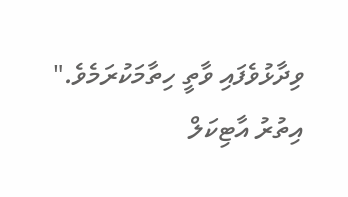ވިދާޅުވެފައި ވާތީ ހިތާމަކުރަމެވެ."
އިތުރު އާޓިކަލް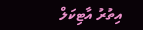އިތުރު އާޓިކަލް